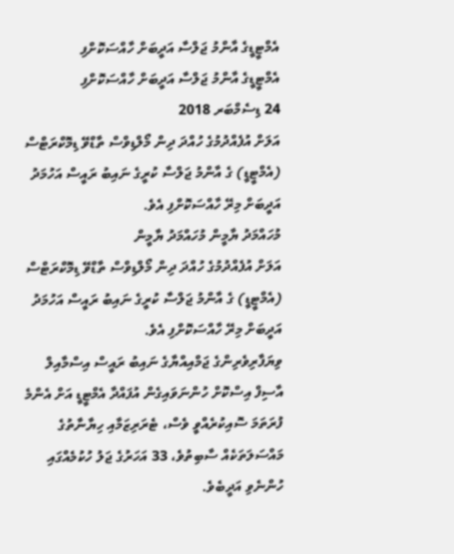އެމްޓީޑީގެ އާންމު ޖަލްސާ އަދީބަށް ހާއްސަކޮށްފި
އެމްޓީޑީގެ އާންމު ޖަލްސާ އަދީބަށް ހާއްސަކޮށްފި
24 ޑިސެމްބަރ 2018
އަލަށް އުފެއްދުމުގެ ހުއްދަ ދިން މޯލްޑިވްސް ތާޑްވޭ ޑިމޮކްރަޓްސް (އެމްޓީޑީ) ގެ އާންމު ޖަލްސާ ކުރީގެ ނައިބު ރައީސް އަހުމަދު އަދީބަށް މިރޭ ހާއްސަކޮށްފި އެވެ.
މުހައްމަދު ޔާމީން މުހައްމަދު ޔާމީން
އަލަށް އުފެއްދުމުގެ ހުއްދަ ދިން މޯލްޑިވްސް ތާޑްވޭ ޑިމޮކްރަޓްސް (އެމްޓީޑީ) ގެ އާންމު ޖަލްސާ ކުރީގެ ނައިބު ރައީސް އަހުމަދު އަދީބަށް މިރޭ ހާއްސަކޮށްފި އެވެ.
ވިޔަފާރިވެރިންގެ ޖަމްއިއްޔާގެ ނައިބު ރައީސް އިސްމާއިލް އާސިފް އިސްކޮށް ހުންނަވައިގެން އުފައްދާ އެމްޓީޑީ އަށް އެންމެ ފުރަތަމަ ސޮއިކުރެއްވީ ވެސް، ޓެރަރިޒަމާއި ހިޔާނާތުގެ މައްސަލަތަކެއް ސާބިތުވެ، 33 އަހަރުގެ ޖަލު ހުކުމެއްގައި ހުންނެވި އަދީބެވެ.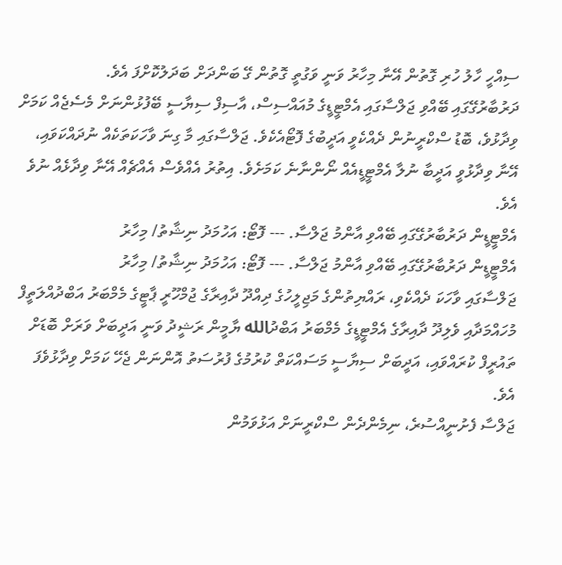ސިއްހީ ހާލު ހުރި ގޮތުން އޭނާ މިހާރު ވަނީ ވަގުތީ ގޮތުން ގޭ ބަންދަށް ބަދަލުކޮށްފަ އެވެ.
ދަރުބާރުގޭގައި ބޭއްވި ޖަލްސާގައި އެމްޓީޑީގެ މުއައްސިސް، އާސިފް ސިޔާސީ ބޭފުޅުންނަށް މެސެޖެއް ކަމަށް ވިދާޅުވެ، ބޮޑު ސްކްރީނުން ދެއްކެވީ އަދީބުގެ ފޮޓޯއެކެވެ. ޖަލްސާގައި މާ ގިނަ ވާހަކަތަކެއް ނުދައްކަވައި، އޭނާ ވިދާޅުވީ އަދީބާ ނުލާ އެމްޓީޑީއެއް ނޯންނާނެ ކަމަށެވެ. އިތުރު އެއްވެސް އެއްޗެއް އޭނާ ވިދާޅެއް ނުވެ އެވެ.
އެމްޓީޑީން ދަރުބާރުގޭގައި ބޭއްވި އާންމު ޖަލްސާ. --- ފޮޓޯ: އަހުމަދު ނިޝާތު/ މިހާރު
އެމްޓީޑީން ދަރުބާރުގޭގައި ބޭއްވި އާންމު ޖަލްސާ. --- ފޮޓޯ: އަހުމަދު ނިޝާތު/ މިހާރު
ޖަލްސާގައި ވާހަކަ ދެއްކެވި، ރައްޔިތުންގެ މަޖިލީހުގެ ދިއްދޫ ދާއިރާގެ ޖުމްހޫރީ ޕާޓީގެ މެމްބަރު އަބްދުއްލަތީފް މުހައްމަދާއި ވެލިދޫ ދާއިރާގެ އެމްޓީޑީގެ މެމްބަރު އަބްދުالله ޔާމީން ރަޝީދު ވަނީ އަދީބަށް ވަރަށް ބޮޑަށް ތައުރީފް ކުރައްވައި، އަދީބަށް ސިޔާސީ މަސައްކަތް ކުރުމުގެ ފުރުސަތު އޮންނަން ޖެހޭ ކަމަށް ވިދާޅުވެފަ އެވެ.
ޖަލްސާ ފެށުނީއްސުރެ، ނިމެންދެން ސްކްރީނަށް އަޅުވަމުން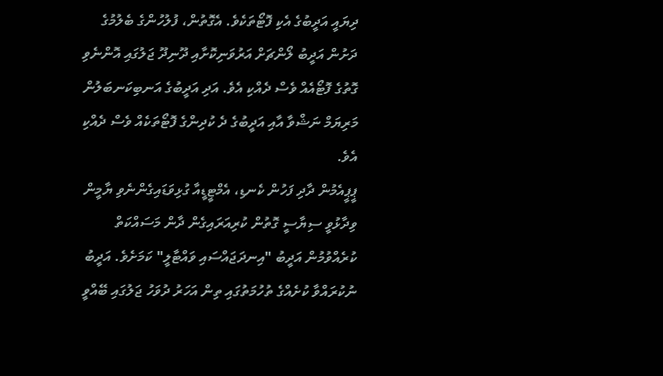ދިޔައީ އަދީބުގެ އެކި ފޮޓޯތަކެވެ. އެގޮތުން، ފުލުހުންގެ ބެލުމުގެ ދަށުން އަދީބު ލޯންޗަށް އަރުވަނިކޮށާއި ދޫނިދޫ ޖަލުގައި އޮންނެވި ގޮތުގެ ފޮޓޯއެއް ވެސް ދެއްކި އެވެ. އަދި އަދީބުގެ އަނބިކަނބަލުން މަރިޔަމް ނަޝްވާ އާއި އަދީބުގެ ދެ ކުދިންގެ ފޮޓޯތަކެއް ވެސް ދެއްކި އެވެ.
ޕީޕީއެމުން ދާދި ފަހުން ކެނޑި، އެމްޓީޑީއާ ގުޅިވަޑައިގެންނެވި ޔާމީން ވިދާޅުވީ ސިޔާސީ ގޮތުން ކުރިއަރައިގެން ދާން މަސައްކަތް ކުރެއްވުމުން އަދީބު "އިނދަޖައްސައި ވައްޓާލީ" ކަމަށެވެ. އަދީބު ނުކުރައްވާ ކުށެއްގެ ތުހުމަތުގައި ތިން އަހަރު ދުވަހު ޖަލުގައި ބޭއްވީ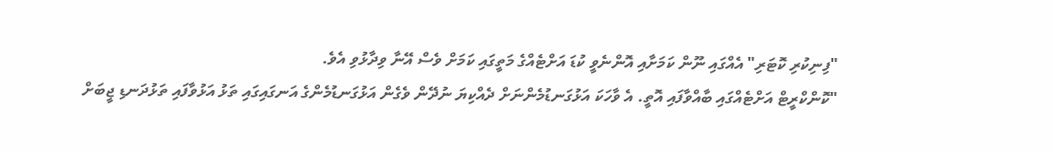"ފިނިކުރި ކޮޓަރި" އެއްގައި ނޫން ކަމަށާއި އޮންނެވީ ކުޑަ އަށްޓެއްގެ މަތީގައި ކަމަށް ވެސް އޭނާ ވިދާޅުވި އެވެ.
"ކޮންކްރީޓް އަށްޓެއްގައި ބާއްވާފައި އޮތީ. އެ ވާހަކަ އަޅުގަނޑުމެންނަށް ދެއްކިޔަ ނުދޭން ވެގެން އަޅުގަނޑުމެންގެ އަނގައިގައި ތަޅު އަޅުވާފައި ތަޅުދަނޑި ޖީބަށް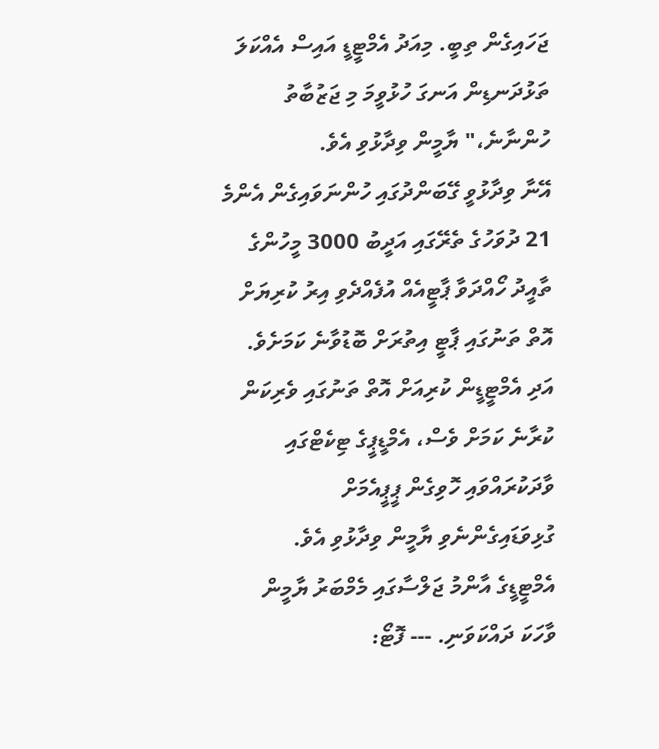ޖަހައިގެން ތިބީ. މިއަދު އެމްޓީޑީ އައިސް އެއްކަލަ ތަޅުދަނޑިން އަނގަ ހުޅުވީމަ މި ޖަޒުބާތު ހުންނާނެ،" ޔާމީން ވިދާޅުވި އެވެ.
އޭނާ ވިދާޅުވީ ގޭބަންދުގައި ހުންނަވައިގެން އެންމެ 21 ދުވަހުގެ ތެރޭގައި އަދީބު 3000 މީހުންގެ ތާއީދު ހޯއްދަވާ ޕާޓީއެއް އުފެއްދެވި އިރު ކުރިޔަށް އޮތް ތަނުގައި ޕާޓީ އިތުރަށް ބޮޑުވާނެ ކަމަށެވެ. އަދި އެމްޓީޑީން ކުރިއަށް އޮތް ތަނުގައި ވެރިކަން ކުރާނެ ކަމަށް ވެސް، އެމްޑީޕީގެ ޓިކެޓްގައި ވާދަކުރައްވައި ހޮވިގެން ޕީޕީއެމަށް ގުޅިވަޑައިގެންނެވި ޔާމީން ވިދާޅުވި އެވެ.
އެމްޓީޑީގެ އާންމު ޖަލްސާގައި މެމްބަރު ޔާމީން ވާހަކަ ދައްކަވަނި. --- ފޮޓޯ: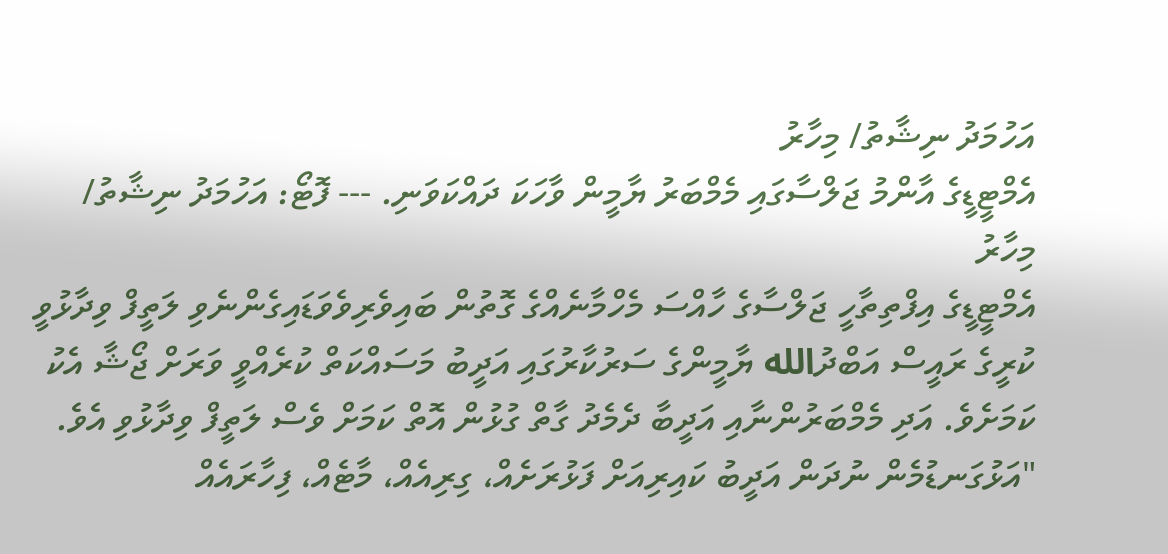އަހުމަދު ނިޝާތު/ މިހާރު
އެމްޓީޑީގެ އާންމު ޖަލްސާގައި މެމްބަރު ޔާމީން ވާހަކަ ދައްކަވަނި. --- ފޮޓޯ: އަހުމަދު ނިޝާތު/ މިހާރު
އެމްޓީޑީގެ އިފްތިތާހީ ޖަލްސާގެ ހާއްސަ މެހްމާނެއްގެ ގޮތުން ބައިވެރިވެވަޑައިގެންނެވި ލަތީފް ވިދާޅުވީ ކުރީގެ ރައީސް އަބްދުالله ޔާމީންގެ ސަރުކާރުގައި އަދީބު މަސައްކަތް ކުރެއްވީ ވަރަށް ޖޯޝާ އެކު ކަމަށެވެ. އަދި މެމްބަރުންނާއި އަދީބާ ދެމެދު ގާތް ގުޅުން އޮތް ކަމަށް ވެސް ލަތީފް ވިދާޅުވި އެވެ.
"އަޅުގަނޑުމެން ނުދަން އަދީބު ކައިރިއަށް ފަޅުރަށެއް، ގިރިއެއް، މާޓެއް، ފިހާރައެއް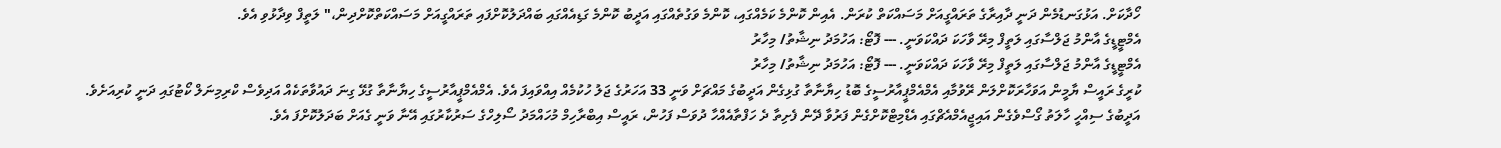ހޯދާކަށް. އަޅުގަނޑުމެން ދަނީ ދާއިރާގެ ތަރައްގީއަށް މަސައްކަތް ކުރަން. އެއިން ކޮންމެ ކަމެއްގައި، ކޮންމެ ވަގުތެއްގައި އަދީބު ކޮންމެ ގަޑިއެއްގައި ބައްދަލުކޮށްފައި ތަރައްގީއަށް މަސައްކަތްކޮށްދިން،" ލަތީފް ވިދާޅުވި އެވެ.
އެމްޓީޑީގެ އާންމު ޖަލްސާގައި ލަތީފް މިރޭ ވާހަކަ ދައްކަވަނީ. --- ފޮޓޯ: އަހުމަދު ނިޝާތު/ މިހާރު
އެމްޓީޑީގެ އާންމު ޖަލްސާގައި ލަތީފް މިރޭ ވާހަކަ ދައްކަވަނީ. --- ފޮޓޯ: އަހުމަދު ނިޝާތު/ މިހާރު
ކުރީގެ ރައީސް ޔާމީން އަވަހާރަކޮށްލަން ރޭވުމާއި އެމްއެމްޕީއާރުސީގެ ބޮޑު ހިޔާނާތާ ގުޅިގެން އަދީބުގެ މައްޗަށް ވަނީ 33 އަހަރުގެ ޖަލު ހުކުމެއް އިއްވައިފަ އެވެ. އެމްއެމްޕީއާރުސީގެ ހިޔާނާތާ ގުޅޭ ގިނަ ދައުވާތަކެއް އަދިވެސް ކްރިމިނަލް ކޯޓުގައި ދަނީ ކުރިއަށެވެ.
އަދީބުގެ ސިއްހީ ހާލަތު ގޯސްވެގެން އައިޖީއެމްއެޗްގައި އެޑްމިޓްކޮށްގެން ފަރުވާ ދޭން ފެށިތާ ދެ ހަފްތާއެއްހާ ދުވަސް ފަހުން، ރައީސް އިބްރާހިމް މުހައްމަދު ސޯލިހްގެ ސަރުކާރުގައި އޭނާ ވަނީ ގެއަށް ބަދަލުކޮށްފަ އެވެ.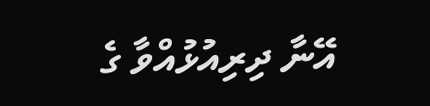އޭނާ ދިރިއުޅުއްވާ ގެ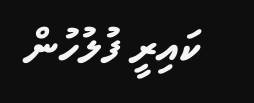ކައިރީ ފުލުހުން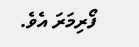ފޯރިމަރަ އެވެ.